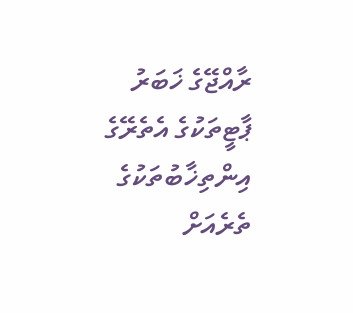ރާއްޖޭގެ ޚަބަރު
ޕާޓީތަކުގެ އެތެރޭގެ އިންތިޚާބުތަކުގެ ތެރެއަށް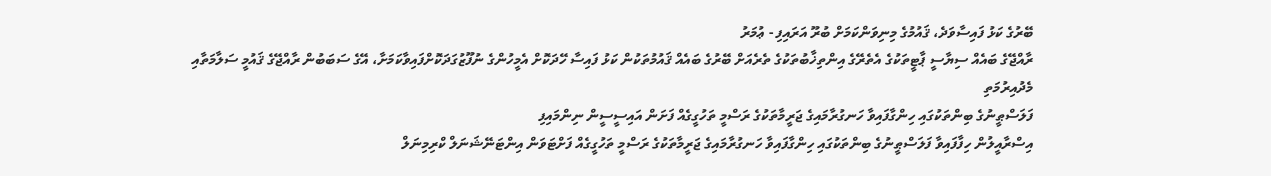ބޭރުގެ ކަޅު ފައިސާވަދެ، ޤައުމުގެ މިނިވަންކަމަށް ބުރޫ އަރައިފި - ޢުމަރު
ރާއްޖޭގެ ބައެއް ސިޔާސީ ޕާޓީތަކުގެ އެތެރޭގެ އިންތިޚާބުތަކުގެ ތެރެއަށް ބޭރުގެ ބައެއް ޤައުމުތަކުން ކަޅު ފައިސާ ހޭދަކޮށް އެމީހުންގެ ނުފޫޒުގަދަކޮށްފައިވާކަމަށާ، އޭގެ ސަބަބުން ރާއްޖޭގެ ޤައުމީ ސަލާމަތާއި
މެދުއިރުމަތި
ފަލަސްޠީނުގެ ބިންތަކުގައި ހިންގާފައިވާ ހަނގުރާމައިގެ ޖަރީމާތަކުގެ ރަސްމީ ތަހުގީގެއް ފަށަން އައިސީސީން ނިންމައިފި
އިސްރާއީލުން ހިފާފައިވާ ފަލަސްޠީނުގެ ބިންތަކުގައި ހިންގާފައިވާ ހަނގުރާމައިގެ ޖަރީމާތަކުގެ ރަސްމީ ތަހުގީގެއް ފަށްޓަވަން އިންޓަނޭޝަނަލް ކްރިމިނަލް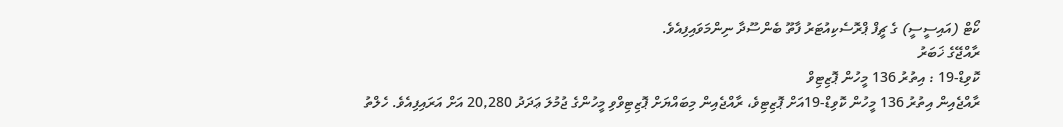ކޯޓް (އައިސީސީ) ގެ ޗީފް ޕްރޮސެކިއުޓަރު ފާތޫ ބެންސޫދާ ނިންމަވައިފިއެވެ.
ރާއްޖޭގެ ޚަބަރު
ކޮވިޑް-19 : އިތުރު 136 މީހުން ޕޮޒިޓިވް
ރާއްޖެއިން އިތުރު 136 މީހުން ކޮވިޑް-19އަށް ޕޮޒިޓިވެ، ރާއްޖެއިން މިބައްޔަށް ޕޮޒިޓިވްވި މީހުންގެ ޖުމުލަ ޢަދަދު 20,280 އަށް އަރައިފިއެވެ. ހެލްތު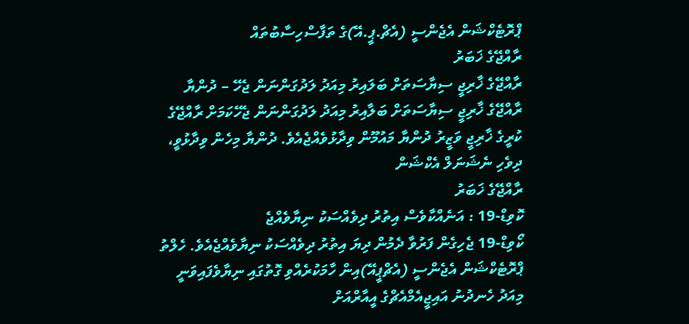ޕްރޮޓެކްޝަން އެޖެންސީ (އެޗް.ޕީ.އޭ)ގެ ތަފާސްހިސާބުތައް
ރާއްޖޭގެ ޚަބަރު
ރާއްޖޭގެ ޚާރިޖީ ސިޔާސަތަށް ބަލައިރު މިއަދު ލަދުގަންނަން ޖެހޭ – ދުންޔާ
ރާއްޖޭގެ ޚާރިޖީ ސިޔާސަތަށް ބަލާއިރު މިއަދު ލަދުގަންނަން ޖެހޭކަމަށް ރާއްޖޭގެ ކުރީގެ ޚާރިޖީ ވަޒީރު ދުންޔާ މައުމޫން ވިދާޅުވެއްޖެއެވެ. ދުންޔާ މިހެން ވިދާޅުވީ، ދިވެހި ނެޝަނަލް އެކްޝަން
ރާއްޖޭގެ ޚަބަރު
ކޮވިޑް-19 : އަނެއްކާވެސް އިތުރު ދިވެއްސަކު ނިޔާވެއްޖެ
ކޯވިޑް-19 ޖެހިގެން ފަރުވާ ދެމުން ދިޔަ އިތުރު ދިވެއްސަކު ނިޔާވެއްޖެއެވެ. ހެލްތު ޕްރޮޓެކްޝަން އެޖެންސީ (އެޗްޕީއޭ)އިން ހާމަކުރެއްވި ގޮތުގައި ނިޔާވެފައިވަނީ މިއަދު ހެނދުނު އައިޖީއެމްއެޗްގެ އީއާރްއަށް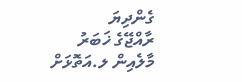ގެންދިޔަ
ރާއްޖޭގެ ޚަބަރު
މާލެއިން ލ.އަތޮޅަށް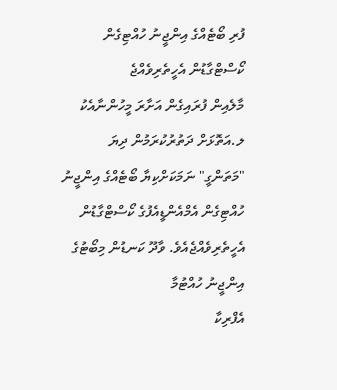ފުރި ބޯޓެއްގެ އިންޖީނު ހުއްޓިގެން ކޯސްޓްގާޑުން އެހީތެރިވެއްޖެ
މާލެއިން ފުރައިގެން އަށާރަ މީހުންނާއެކު ލ.އަތޮޅަށް ދަތުރުކުރަމުން ދިޔަ "މަތަންގީ" ނަމަކަށްކިޔާ ބޯޓެއްގެ އިންޖީނު ހުއްޓިގެން އެމްއެންޑީއެފުގެ ކޯސްޓްގާޑުން އެހީތެރިވެއްޖެއެވެ. ވާދޫ ކަނޑުން މިބޯޓުގެ އިންޖީނު ހުއްޓުމާ
އެފްރިކާ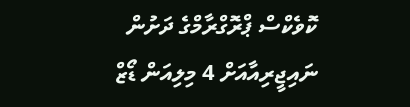ކޮވެކްސް ޕްރޮގްރާމްގެ ދަށުން ނައިޖީރިއާއަށް 4 މިލިއަން ޑޯޒް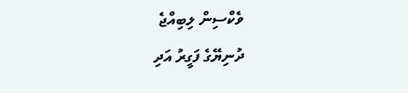ވެކްސިން ލިބިއްޖެ
ދުނިޔޭގެ ފަގީރު އަދި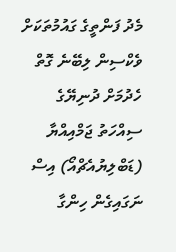މެދު ފަންތީގެ ގައުމުތަކަށް ވެކްސިން ލިބޭނެ ގޮތް ހެދުމަށް ދުނިޔޭގެ ސިއްހަތު ޖަމްއިއްޔާ (ޑަބްލިޔުއެޗްއޯ) އިސް ނަގައިގެން ހިންގާ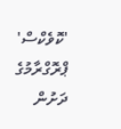'ކޮވެކްސް' ޕްރޮގްރާމުގެ ދަށުން